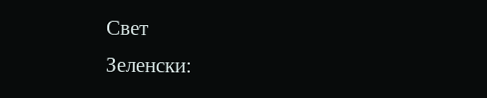Свет
Зеленски: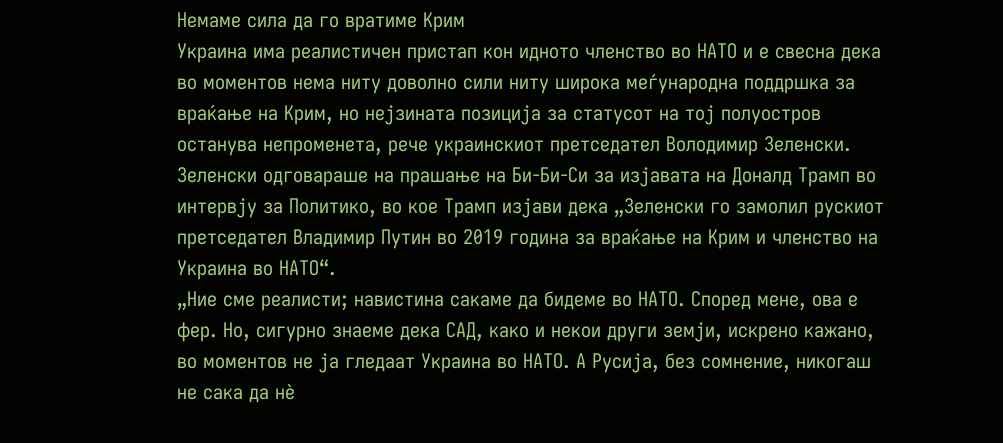Немаме сила да го вратиме Крим
Украина има реалистичен пристап кон идното членство во НАТО и е свесна дека во моментов нема ниту доволно сили ниту широка меѓународна поддршка за враќање на Крим, но нејзината позиција за статусот на тој полуостров останува непроменета, рече украинскиот претседател Володимир Зеленски.
Зеленски одговараше на прашање на Би-Би-Си за изјавата на Доналд Трамп во интервју за Политико, во кое Трамп изјави дека „Зеленски го замолил рускиот претседател Владимир Путин во 2019 година за враќање на Крим и членство на Украина во НАТО“.
„Ние сме реалисти; навистина сакаме да бидеме во НАТО. Според мене, ова е фер. Но, сигурно знаеме дека САД, како и некои други земји, искрено кажано, во моментов не ја гледаат Украина во НАТО. А Русија, без сомнение, никогаш не сака да нè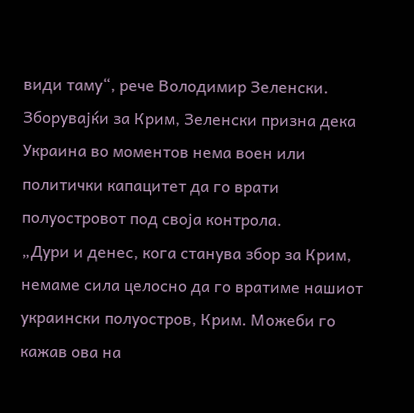види таму“, рече Володимир Зеленски.
Зборувајќи за Крим, Зеленски призна дека Украина во моментов нема воен или политички капацитет да го врати полуостровот под своја контрола.
„Дури и денес, кога станува збор за Крим, немаме сила целосно да го вратиме нашиот украински полуостров, Крим. Можеби го кажав ова на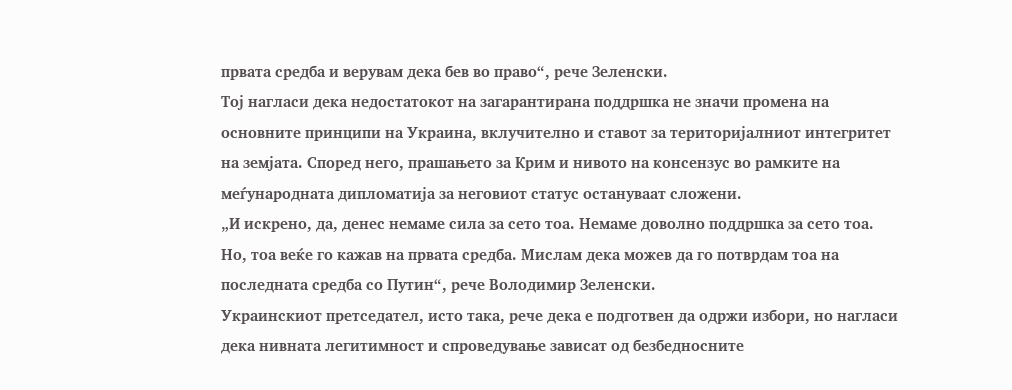првата средба и верувам дека бев во право“, рече Зеленски.
Тој нагласи дека недостатокот на загарантирана поддршка не значи промена на основните принципи на Украина, вклучително и ставот за територијалниот интегритет на земјата. Според него, прашањето за Крим и нивото на консензус во рамките на меѓународната дипломатија за неговиот статус остануваат сложени.
„И искрено, да, денес немаме сила за сето тоа. Немаме доволно поддршка за сето тоа. Но, тоа веќе го кажав на првата средба. Мислам дека можев да го потврдам тоа на последната средба со Путин“, рече Володимир Зеленски.
Украинскиот претседател, исто така, рече дека е подготвен да одржи избори, но нагласи дека нивната легитимност и спроведување зависат од безбедносните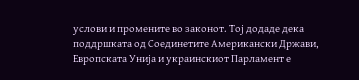услови и промените во законот. Тој додаде дека поддршката од Соединетите Американски Држави, Европската Унија и украинскиот Парламент е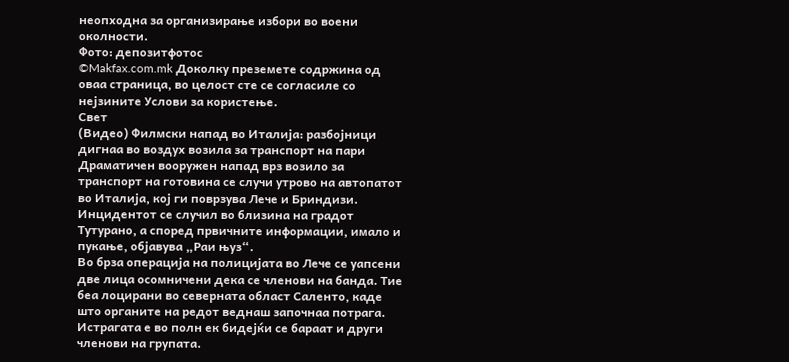неопходна за организирање избори во воени околности.
Фото: депозитфотос
©Makfax.com.mk Доколку преземете содржина од оваа страница, во целост сте се согласиле со нејзините Услови за користење.
Свет
(Видео) Филмски напад во Италија: разбојници дигнаа во воздух возила за транспорт на пари
Драматичен вооружен напад врз возило за транспорт на готовина се случи утрово на автопатот во Италија, кој ги поврзува Лече и Бриндизи. Инцидентот се случил во близина на градот Тутурано, а според првичните информации, имало и пукање, објавува „Раи њуз“.
Во брза операција на полицијата во Лече се уапсени две лица осомничени дека се членови на банда. Тие беа лоцирани во северната област Саленто, каде што органите на редот веднаш започнаа потрага. Истрагата е во полн ек бидејќи се бараат и други членови на групата.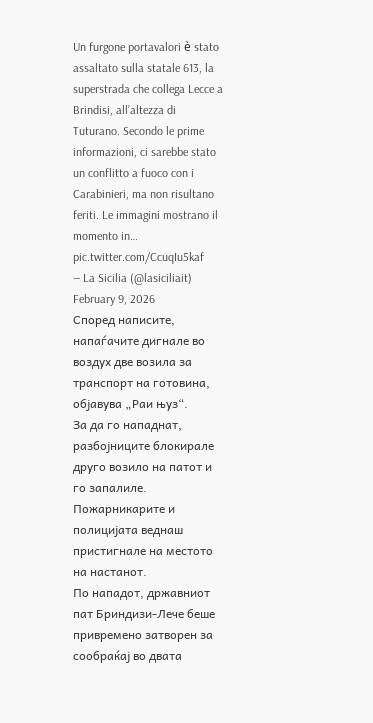Un furgone portavalori è stato assaltato sulla statale 613, la superstrada che collega Lecce a Brindisi, all’altezza di Tuturano. Secondo le prime informazioni, ci sarebbe stato un conflitto a fuoco con i Carabinieri, ma non risultano feriti. Le immagini mostrano il momento in… pic.twitter.com/CcuqIu5kaf
— La Sicilia (@lasiciliait) February 9, 2026
Според написите, напаѓачите дигнале во воздух две возила за транспорт на готовина, објавува „Раи њуз“.
За да го нападнат, разбојниците блокирале друго возило на патот и го запалиле. Пожарникарите и полицијата веднаш пристигнале на местото на настанот.
По нападот, државниот пат Бриндизи-Лече беше привремено затворен за сообраќај во двата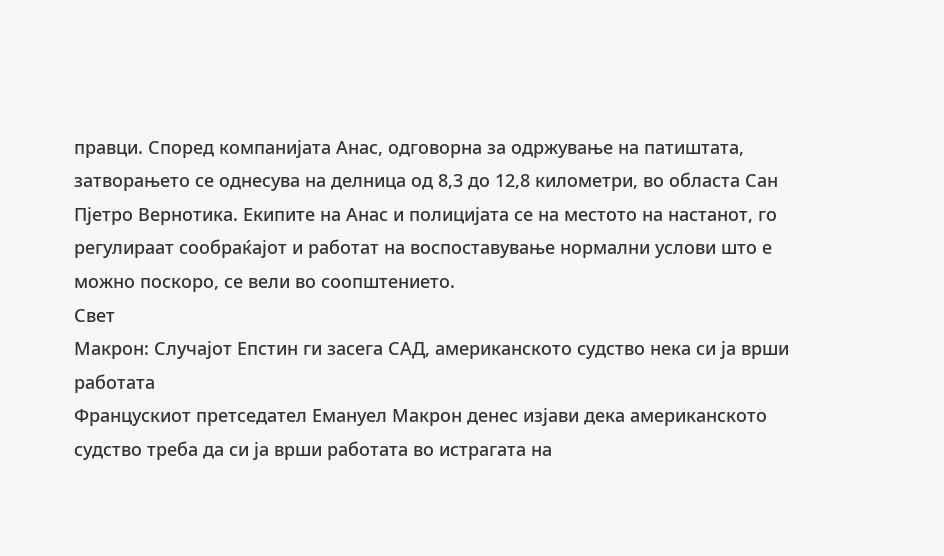правци. Според компанијата Анас, одговорна за одржување на патиштата, затворањето се однесува на делница од 8,3 до 12,8 километри, во областа Сан Пјетро Вернотика. Екипите на Анас и полицијата се на местото на настанот, го регулираат сообраќајот и работат на воспоставување нормални услови што е можно поскоро, се вели во соопштението.
Свет
Макрон: Случајот Епстин ги засега САД, американското судство нека си ја врши работата
Францускиот претседател Емануел Макрон денес изјави дека американското судство треба да си ја врши работата во истрагата на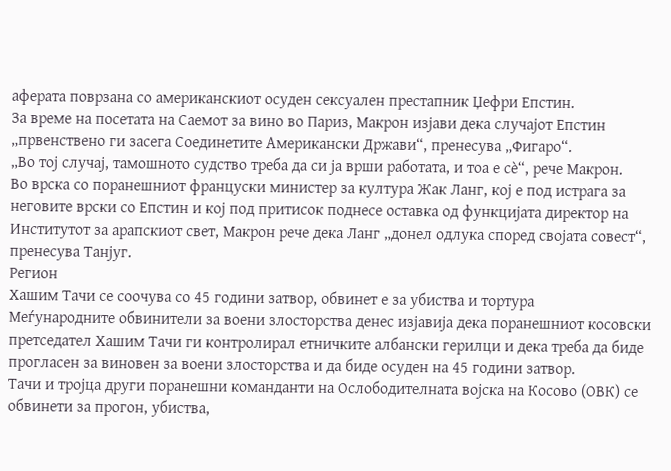аферата поврзана со американскиот осуден сексуален престапник Џефри Епстин.
За време на посетата на Саемот за вино во Париз, Макрон изјави дека случајот Епстин „првенствено ги засега Соединетите Американски Држави“, пренесува „Фигаро“.
„Во тој случај, тамошното судство треба да си ја врши работата, и тоа е сè“, рече Макрон.
Во врска со поранешниот француски министер за култура Жак Ланг, кој е под истрага за неговите врски со Епстин и кој под притисок поднесе оставка од функцијата директор на Институтот за арапскиот свет, Макрон рече дека Ланг „донел одлука според својата совест“, пренесува Танјуг.
Регион
Хашим Тачи се соочува со 45 години затвор, обвинет е за убиства и тортура
Меѓународните обвинители за воени злосторства денес изјавија дека поранешниот косовски претседател Хашим Тачи ги контролирал етничките албански герилци и дека треба да биде прогласен за виновен за воени злосторства и да биде осуден на 45 години затвор.
Тачи и тројца други поранешни команданти на Ослободителната војска на Косово (ОВК) се обвинети за прогон, убиства,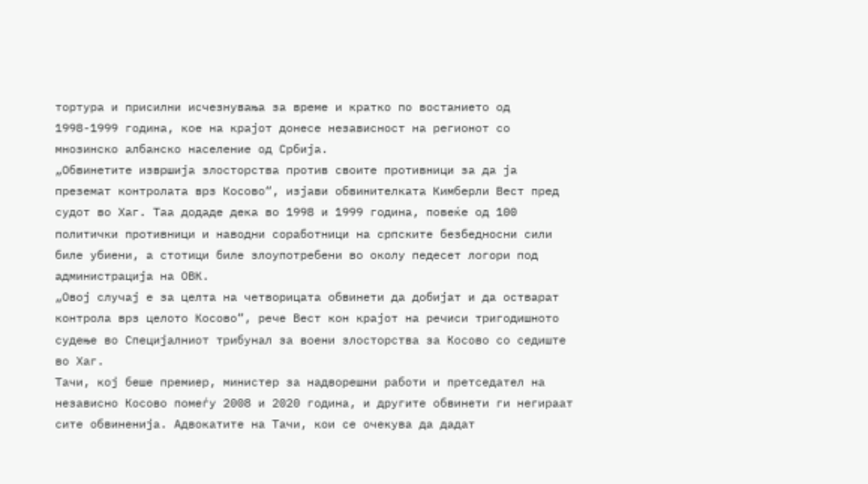тортура и присилни исчезнувања за време и кратко по востанието од 1998-1999 година, кое на крајот донесе независност на регионот со мнозинско албанско население од Србија.
„Обвинетите извршија злосторства против своите противници за да ја преземат контролата врз Косово“, изјави обвинителката Кимберли Вест пред судот во Хаг. Таа додаде дека во 1998 и 1999 година, повеќе од 100 политички противници и наводни соработници на српските безбедносни сили биле убиени, а стотици биле злоупотребени во околу педесет логори под администрација на ОВК.
„Овој случај е за целта на четворицата обвинети да добијат и да остварат контрола врз целото Косово“, рече Вест кон крајот на речиси тригодишното судење во Специјалниот трибунал за воени злосторства за Косово со седиште во Хаг.
Тачи, кој беше премиер, министер за надворешни работи и претседател на независно Косово помеѓу 2008 и 2020 година, и другите обвинети ги негираат сите обвиненија. Адвокатите на Тачи, кои се очекува да дадат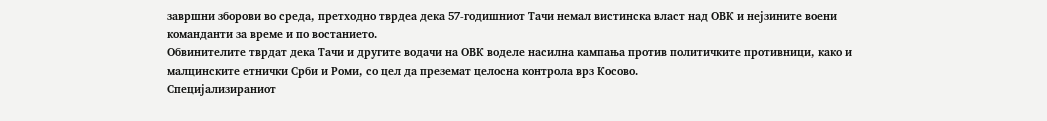завршни зборови во среда, претходно тврдеа дека 57-годишниот Тачи немал вистинска власт над ОВК и нејзините воени команданти за време и по востанието.
Обвинителите тврдат дека Тачи и другите водачи на ОВК воделе насилна кампања против политичките противници, како и малцинските етнички Срби и Роми, со цел да преземат целосна контрола врз Косово.
Специјализираниот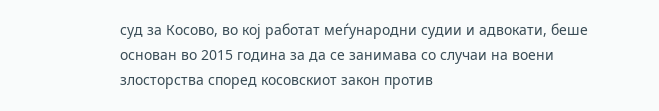суд за Косово, во кој работат меѓународни судии и адвокати, беше основан во 2015 година за да се занимава со случаи на воени злосторства според косовскиот закон против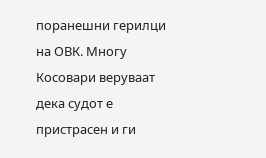поранешни герилци на ОВК. Многу Косовари веруваат дека судот е пристрасен и ги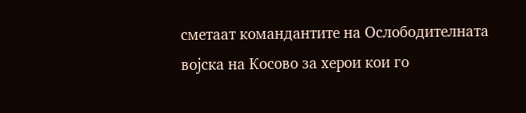сметаат командантите на Ослободителната војска на Косово за херои кои го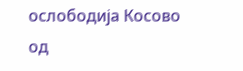ослободија Косово од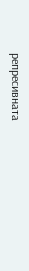репресивната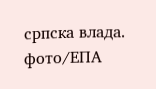српска влада.
фото/ЕПА